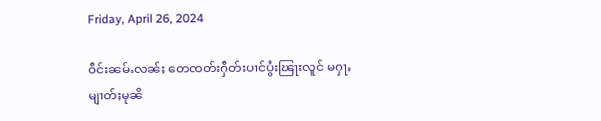Friday, April 26, 2024

ဝဵင်းၼမ်ႉလၼ်ႈ တေၸတ်းႁဵတ်းပၢင်ပွႆးၽြႃးလူင် မႁႃႇမျၢတ်ႈမုၼိ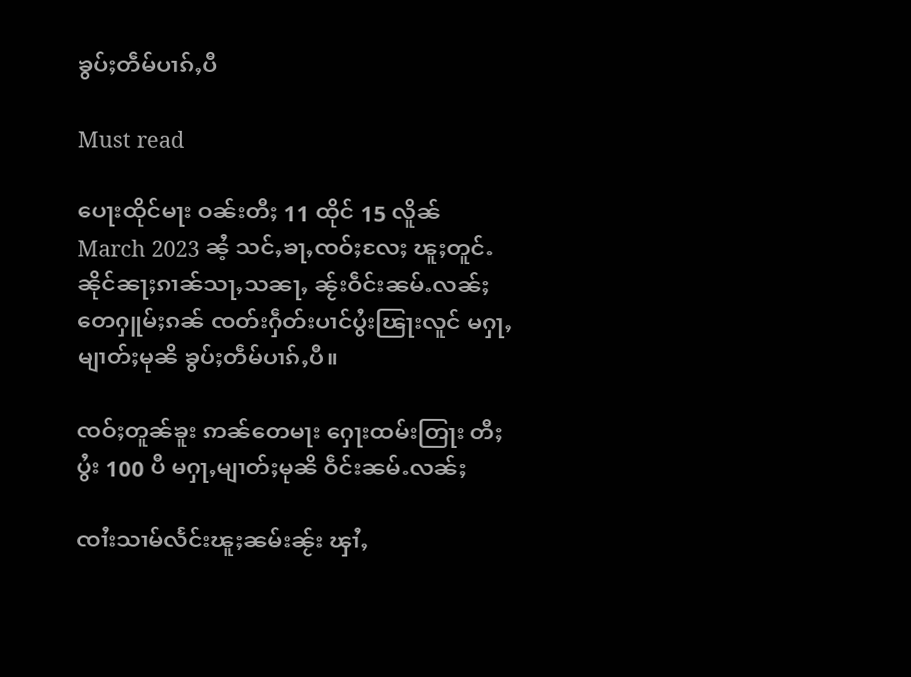ၶွပ်ႈတဵမ်ပၢၵ်ႇပီ

Must read

ပေႃးထိုင်မႃး ဝၼ်းတီႈ 11 ထိုင် 15 လိူၼ် March 2023 ၼႆ့ သင်ႇၶႃႇၸဝ်ႈလႄႈ ၽူႈတူင်ႉၼိုင်ၼႃႈၵၢၼ်သႃႇသၼႃႇ ၼႂ်းဝဵင်းၼမ်ႉလၼ်ႈ တေႁူမ်ႈၵၼ် ၸတ်းႁဵတ်းပၢင်ပွႆးၽြႃးလူင် မႁႃႇမျၢတ်ႈမုၼိ ၶွပ်ႈတဵမ်ပၢၵ်ႇပီ။

ၸဝ်ႈတူၼ်ၶူး ဢၼ်တေမႃး ႁေႃးထမ်းတြႃး တီႈပွႆး 100 ပီ မႁႃႇမျၢတ်ႈမုၼိ ဝဵင်းၼမ်ႉလၼ်ႈ

ၸၢႆးသၢမ်လႅင်းၽူႈၼမ်းၼႂ်း ၾၢႆႇ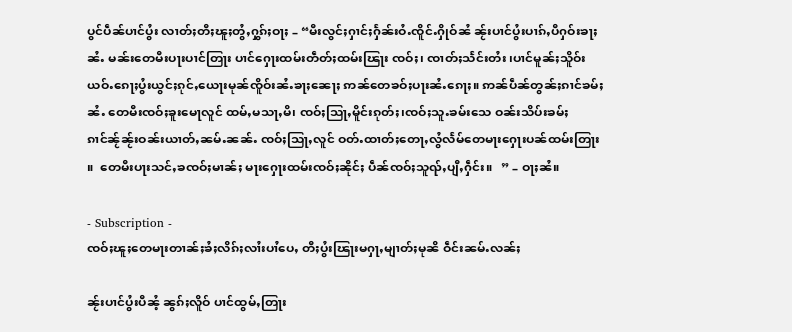ပွင်ပဵၼ်ပၢင်ပွႆး လၢတ်ႈတီႈၽူႈတွႆႇႁွၵ်ႈဝႃႈ – “မီးလွင်ႈႁၢင်ႈႁႅၼ်းဝႆႉၸိူင်ႉႁိုဝ်ၼႆ ၼႂ်းပၢင်ပွႆးပၢၵ်ႇပီႁဝ်းၶႃႈၼႆႉ မၼ်းတေမီးပႃးပၢင်တြႃး ပၢင်ႁေႃးထမ်းတဵတ်ႈထမ်းၽြႃး ၸဝ်ႈ၊ ၸၢတ်ႈသႅင်းတႆး ၊ပၢင်မူၼ်ႈသိူဝ်း ယဝ်ႉၵေႃႈပွႆးယွင်ႈၵုင်ႇယေႃးမုၼ်ၸိူဝ်းၼႆႉၶႃႈၼေႃႈ ဢၼ်တေၶဝ်ႈပႃးၼႆႉၵေႃႈ။ ဢၼ်ပဵၼ်တွၼ်ႈၵၢင်ၶမ်ႈၼႆႉ တေမီးၸဝ်ႈၶူးမေႃလူင် ထမ်ႇမသႃႇမိ၊ ၸဝ်ႈသြႃႇမိူင်းၵုတ်ႈ၊ၸဝ်ႈသူႉၶမ်းသေ ဝၼ်းသိပ်းၶမ်ႈ ၵၢင်ၼႂ်ၼႂ်းဝၼ်းယၢတ်ႇၼမ်ႉၼၼ်ႉ ၸဝ်ႈသြႃႇလူင် ဝတ်ႉထၢတ်ႈတေႃႇလွႆလႅမ်တေမႃးႁေႃးပၼ်ထမ်းတြႃး ။  တေမီးပႃးသင်ႇၶၸဝ်ႈမၢၼ်ႈ မႃးႁေႃးထမ်းၸဝ်ႈၼိုင်ႈ ပဵၼ်ၸဝ်ႈသူၺ်ႇပျီႇႁဵင်း။   ” – ဝႃႈၼႆ။

- Subscription -
ၸဝ်ႈၽူႈတေမႃးတၢၼ်ႈၶႆႈလိၵ်ႈလၢႆးပၢႆပေႇ တီႈပွႆးၽြႃးမႁႃႇမျၢတ်ႈမုၼိ ဝဵင်းၼမ်ႉလၼ်ႈ

ၼႂ်းပၢင်ပွႆးပီၼႆ့ ၼွၵ်ႈလိူဝ် ပၢင်ထွမ်ႇတြႃး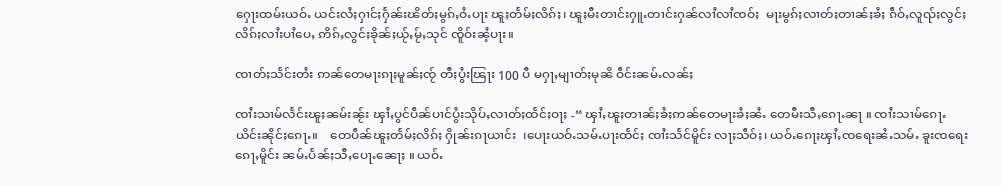ႁေႃးထမ်းယဝ်ႉ ယင်းလႆႈႁၢင်ႈႁႅၼ်းၽိတ်ႈမွၵ်ႇဝႆႉပႃး ၽူႈတႅမ်ႈလိၵ်ႈ၊ ၽူႈမီးတၢင်းႁူႉတၢင်းႁၼ်လၢႆလၢႆၸဝ်ႈ  မႃးမွၵ်ႈလၢတ်ႈတၢၼ်ႈၶႆႈ ၵဵဝ်ႇလူၺ်ႈလွင်ႈ လိၵ်ႈလၢႆးပၢႆပေႇ ဢိၵ်ႇလွင်ႈၶိုၼ်ႈယႂ်ႇမႂ်ႇသုင် ၸိူဝ်းၼႆ့ပႃး။

ၸၢတ်ႈသႅင်းတႆး ဢၼ်တေမႃးၵႃႈမူၼ်ႈၸႂ် တီႈပွႆးၽြႃး 100 ပီ မႁႃႇမျၢတ်ႈမုၼိ ဝဵင်းၼမ်ႉလၼ်ႈ

ၸၢႆးသၢမ်လႅင်းၽူႈၼမ်းၼႂ်း ၾၢႆႇပွင်ပဵၼ်ပၢင်ပွႆးသိုပ်ႇလၢတ်ႈထႅင်ႈဝႃႈ -“ ၾၢႆႇၽူႈတၢၼ်ႈၶႆႈဢၼ်တေမႃးၶႆႈၼႆႉ တေမီးသီႇၵေႃႉၼႃ ။ ၸၢႆးသၢမ်ၵေႃႉ ယိင်းၼိုင်ႈၵေႃႉ။    တေပဵၼ်ၽူႈတႅမ်ႈလိၵ်ႈ ႁိုၼ်းၵႃယၢင်း  ၊ပေႃးယဝ်ႉသမ်ႉပႃးထႅင်ႈ ၸၢႆးသႅင်မိူင်း လႃႈသဵဝ်ႈ၊ ယဝ်ႉၵေႃႈၾၢႆႇၸရေးၼႆႉသမ်ႉ ၶူးၸရေးၵေႃႇမိူင်း ၼမ်ႉပႅၼ်ႈသီႇပေႃႉၼေႃႈ ။ ယဝ်ႉ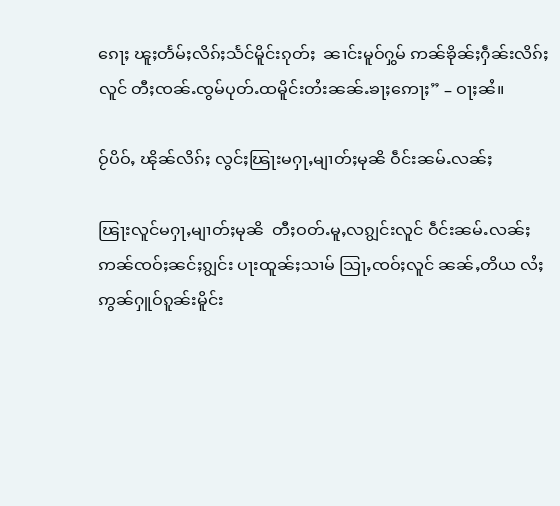ၵေႃႈ ၽူႈတႅမ်ႈလိၵ်ႈသႅင်မိူင်းၵုတ်ႈ  ၼၢင်းမူဝ်ႁွမ် ဢၼ်ၶိုၼ်ႈႁဵၼ်းလိၵ်ႈလူင် တီႈၸၼ်ႉၸွမ်ပုတ်ႉထမိူင်းတႆးၼၼ်ႉၶႃႈဢေႃႈ” – ဝႃႈၼႆ။

ဝႂ်ပိဝ်ႇ ၽိုၼ်လိၵ်ႈ လွင်ႈၽြႃးမႁႃႇမျၢတ်ႈမုၼိ ဝဵင်းၼမ်ႉလၼ်ႈ

ၽြႃးလူင်မႁႃႇမျၢတ်ႈမုၼိ  တီႈဝတ်ႉမူႇလၵျွင်းလူင် ဝဵင်းၼမ်ႉလၼ်ႈ  ဢၼ်ၸဝ်ႈၼင်ႈၵျွင်း ပႃးထူၼ်ႈသၢမ် သြႃႇၸဝ်ႈလူင် ၼၼ်ႇတိယ လႆႈဢွၼ်ႁူဝ်ၵူၼ်းမိူင်း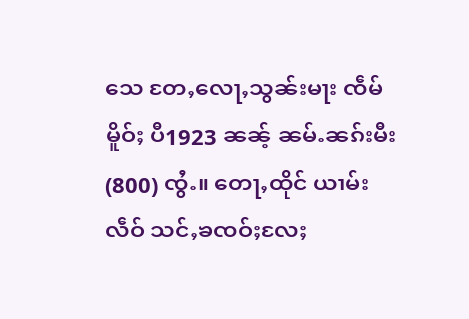သေ တႄႇလေႃႇသွၼ်းမႃး ၸဵမ်မိူဝ်ႈ ပီ1923 ၼၼ့် ၼမ်ႉၼၵ်းမီး (800) ၸွႆႉ။ တေႃႇထိုင် ယၢမ်းလဵဝ် သင်ႇၶၸဝ်ႈလႄႈ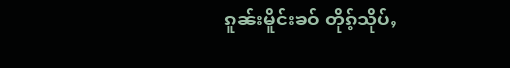ၵူၼ်းမိူင်းၶဝ် တိုၵ့်သိုပ်ႇ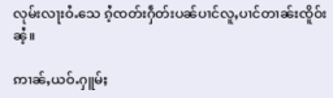လုမ်းလႃးဝႆႉသေ ၵႆ့ၸတ်းႁဵတ်းပၼ်ပၢင်လူႇပၢင်တၢၼ်းၸိူဝ်းၼႆ့။

ဢၢၼ်ႇယဝ်ႉႁူမ်ႈ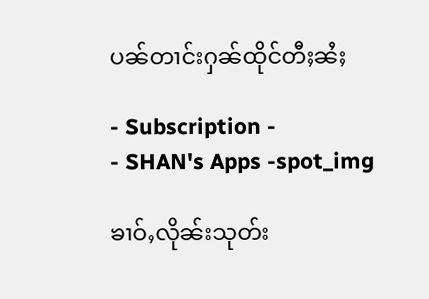ပၼ်တၢင်းႁၼ်ထိုင်တီႈၼႆႈ

- Subscription -
- SHAN's Apps -spot_img

ၶၢဝ်ႇလိုၼ်းသုတ်း